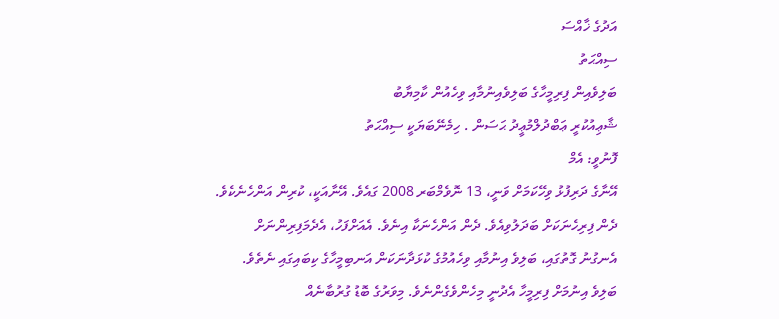އަދުގެ ޚާއްސަ
ސިއްޙަތު
ބަލިވެއިން ފިރިމީހާގެ ބަލިވެއިނުމާއި ވިހެއުން ކާމިޔާބު
ޝާޢިއުކުރީ ޢަބްދުލްމުޢީދު ޙަސަން . ހިމެނޭބަޔަކީ ސިއްޙަތު
ފޮނުވީ: އެމް
އޭނާގެ ދަރިފުޅު ވިހޭކަމަށް ވަނީ، 13 ނޮވެމްބަރ 2008 ގައެވެ. އޭނާއަކީ، ކުރިން އަންހެނެކެވެ. ދެން ފިރިހެނަކަށް ބަދަލުވިއެވެ. ދެން އަންހެނަކާ އިނެވެ. އެއަށްފަހު، އެދެމަފިރިންނަށް އެނގުނު ގޮތުގައި، ބަލިވެ އިނުމާއި ވިހެއުމުގެ ކުޅަދާނަކަން އަނބިމީހާގެ ކިބައިގައި ނެތެވެ.
ބަލިވެ އިނުމަށް ފިރިމީހާ އެދުނީ މިހެންވެގެންނެވެ. މިވަރުގެ ބޮޑު ގުރުބާނެއް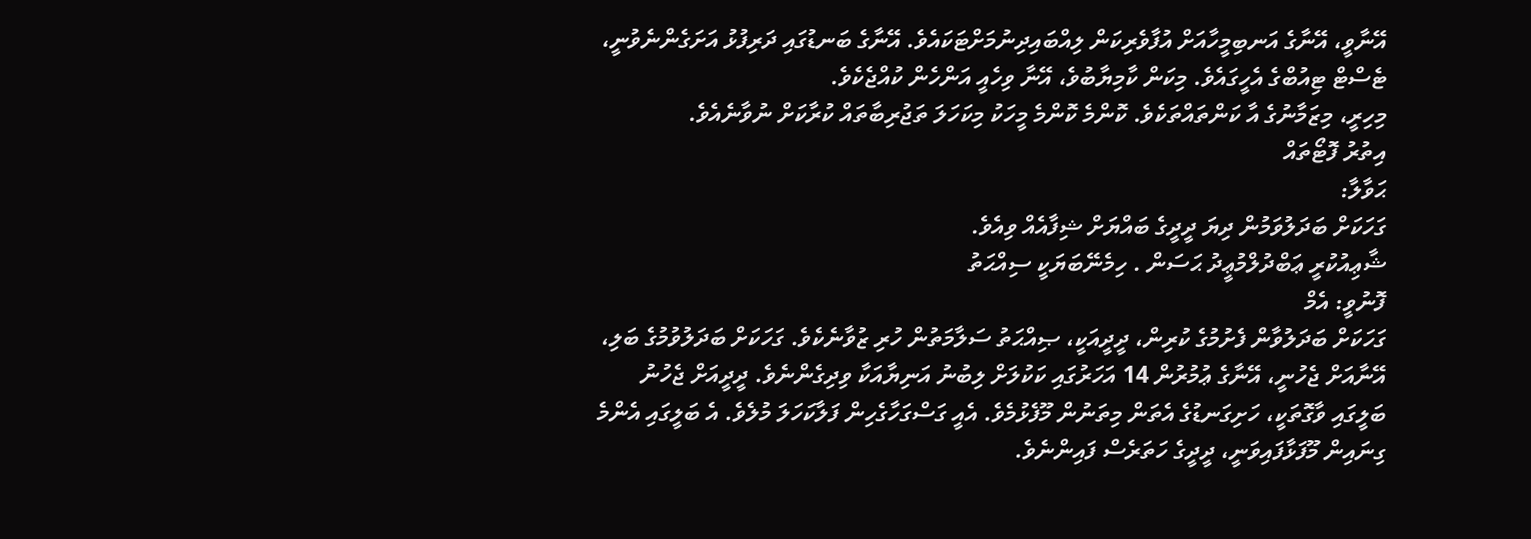އޭނާވީ، އޭނާގެ އަނބިމީހާއަށް އުފާވެރިކަން ލިއްބައިދިނުމަށްޓަކައެވެ. އޭނާގެ ބަނޑުގައި ދަރިފުޅު އަށަގެންނެވުނީ، ޓެސްޓް ޓިއުބްގެ އެހީގައެވެ. މިކަން ކާމިޔާބުވެ، އޭނާ ވިހެއީ އަންހެން ކުއްޖެކެވެ.
މިހިރީ، މިޒަމާނުގެ އާ ކަންތައްތަކެވެ. ކޮންމެ ކޮންމެ މީހަކު މިކަހަލަ ތަޖުރިބާތައް ކުރާކަށް ނުވާނެއެވެ.
އިތުރު ފޮޓޯތައް
ޙަވާލާ:
ގަހަކަށް ބަދަލުވަމުން ދިޔަ ދީދީގެ ބައްޔަށް ޝިފާއެއް ވިއެވެ.
ޝާޢިއުކުރީ ޢަބްދުލްމުޢީދު ޙަސަން . ހިމެނޭބަޔަކީ ސިއްޙަތު
ފޮނުވީ: އެމް
ގަހަކަށް ބަދަލުވާން ފެށުމުގެ ކުރިން، ދީދީއަކީ، ޞިއްޙަތު ސަލާމަތުން ހުރި ޒުވާނެކެވެ. ގަހަކަށް ބަދަލުވުމުގެ ބަލި، އޭނާއަށް ޖެހުނީ، އޭނާގެ ޢުމުރުން 14 އަހަރުގައި ކަކުލަށް ލިބުނު އަނިޔާއަކާ ވިދިގެންނެވެ. ދީދީއަށް ޖެހުނު ބަލީގައި ވާގޮތަކީ، ހަށިގަނޑުގެ އެތަން މިތަނުން މޫފެޅުމެވެ. އެއީ ގަސްގަހާގެހިން ފަލާކަހަލަ މުލެވެ. އެ ބަލީގައި އެންމެ ގިނައިން މޫފަޅާފައިވަނީ، ދީދީގެ ހަތަރެސް ފައިންނެވެ.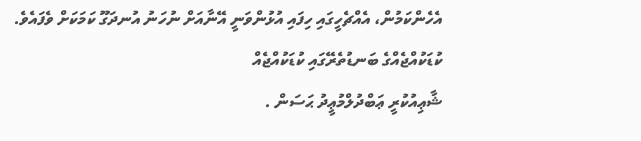އެހެންކަމުން، އެއްޗެހީގައި ހިފައި އުޅުންވަނީ އޭނާއަށް ނުހަނު އުނދަގޫ ކަމަކަށް ވެފައެވެ.
ކުޑަކުއްޖެއްގެ ބަނޑުތެރޭގައި ކުޑަކުއްޖެއް
ޝާޢިއުކުރީ ޢަބްދުލްމުޢީދު ޙަސަން .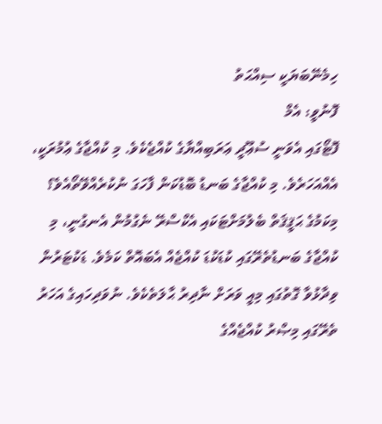ހިމެނޭބަޔަކީ ސިއްޙަތު
ފޮނުވީ: އެމް
ފޮޓޯގައި އެވަނީ ސުޢޫދީ ޢަރަބިއްޔާގެ ކުއްޖެކެވެ. މި ކުއްޖާގެ ޢުމުރަކީ، އެއްއަހަރެވެ. މި ކުއްޖާގެ ބަނޑު ބޮޑުކަން ފާހަގަ ނުކުރެއްވޭތޯއެވެ؟ މިކަމުގެ ޙަޤީޤަތް ބެލުމަށްޓަކައި އެކްސްރޭ ނެގުމުން އެނގުނީ، މި ކުއްޖާގެ ބަނޑުތެރޭގައި ކުޑަކުޑަ ކުއްޖެއް އެބައޮތް ކަމެވެ. ޑަކުޓަރުން ވިދާޅުވާ ގޮތުގައި މިއީ ވަރަށް ނާދިރު ޙާލަތެކެވެ. ނުވަދިހައިގެ އަހަރު ތެރޭގައި މިޞްރު ކުއްޖެއްގެ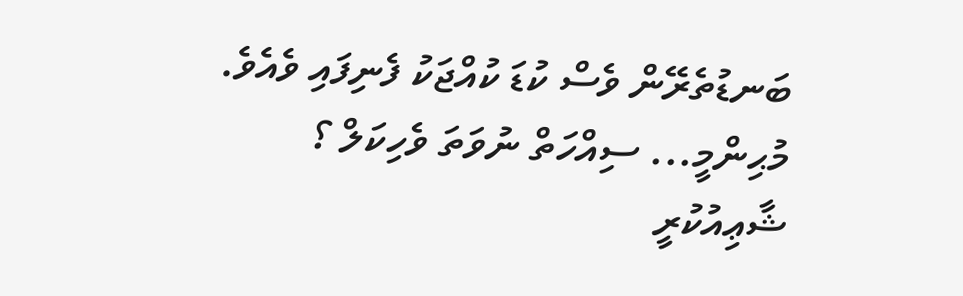ބަނޑުތެރޭން ވެސް ކުޑަ ކުއްޖަކު ފެނިފައި ވެއެވެ.
މުޙިންމީ... ސިއްހަތް ނުވަތަ ވެހިކަލް ؟
ޝާޢިއުކުރީ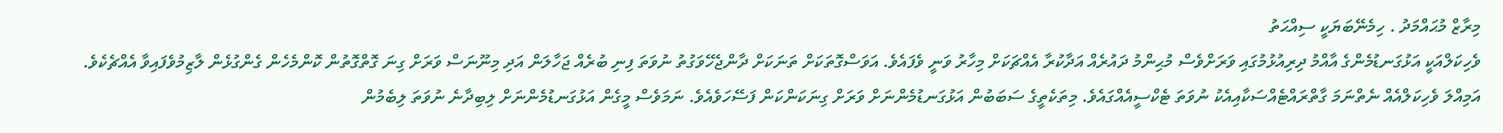މިރާޒް މުޙައްމަދު . ހިމެނޭބަޔަކީ ސިއްޙަތު
ވެހިކަލްއަކީ އަޅުގަނޑުމެންގެ އާއްމު ދިރިއުޅުމުގައި ވަރަށްވެސް މުޙިންމު ދައުރެއް އަދާކުރާ އެއްޗަކަށް މިހާރު ވަނީ ވެފައެވެ. އަވަސްގޮތަކަށް ތަނަކަށް ދާންޖެހޭވަގުތު ނުވަތަ ފިނި ބުރެއް ޖަހާލަން އަދި މިނޫނަސް ވަރަށް ގިނަ ގޮތްގޮތުން ކޮންމެހެން ގެންގުޅެން ލާޒިމުވެފައިވާ އެއްޗެކެވެ. އަމިއްލަ ވެހިކަލްއެއް ނެތްނަމަ ގާތްރައްޓެއްސަކާއިއެކު ނުވަތަ ޓެކްސީއެއްގައެވެ. މިތަކެތީގެ ސަބަބުން އަޅުގަނޑުމެންނަށް ވަރަށް ގިނަކަންކަން ފަސޭހަވެއެވެ. ނަމަވެސް މީގެން އަޅުގަނޑުމެންނަށް ލިބިދާނެ ނުވަތަ ލިބެމުން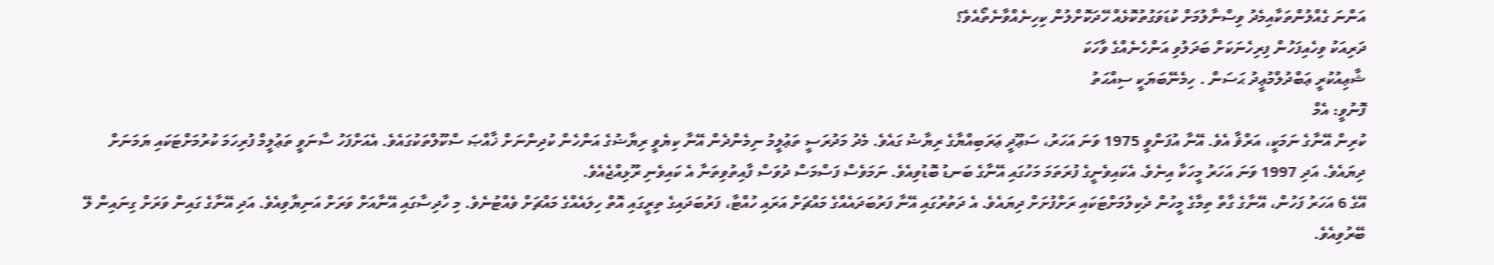އަންނަ ގެއްލުންތަކާއިމެދު ވިސްނާލުމަށް ކުޑަވަގުތުކޮޅެއް ހޭދަކޮށްލުން ކިހިނެއްވާނެތޯއެވެ؟
ދަރިއަކު ވިހެއިފަހުން ފިރިހެނަކަށް ބަދަލުވި އަންހެނެއްގެ ވާހަކަ
ޝާޢިއުކުރީ ޢަބްދުލްމުޢީދު ޙަސަން . ހިމެނޭބަޔަކީ ސިއްޙަތު
ފޮނުވީ: އެމް
ކުރިން އޭނާގެ ނަމަކީ، އަރްޥާ އެވެ. އޭނާ އުފަންވީ 1975 ވަނަ އަހަރު، ސަޢޫދީ ޢަރަބިއްޔާގެ ރިޔާޟު ގައެވެ. މެދު މަދުރަސީ ތަޢުލީމު ނިމެންދެން އޭނާ ކިޔެވީ ރިޔާޟުގެ އަންހެން ކުދިންނަށް ޚާއްޞަ ސްކޫލްތަކުގައެވެ. އެއަށްފަހު ސާނަވީ ތަޢުލީމް ފުރިހަމަ ކުރުމަށްޓަކައި ޔަމަނަށް ދިޔައެވެ. އަދި 1997 ވަނަ އަހަރު މީހަކާ އިނެވެ. އެކައިވެނީގެ ފުރަތަމަ މަހުގައި އޭނާގެ ބަނޑު ބޮޑުވިއެވެ. ނަމަވެސް ފަސްމަސް ދުވަސް ފާއިތުވިތަނާ އެ ކައިވެނި ރޫޅިއްޖެއެވެ.
އޭގެ 6 އަހަރު ފަހުން، އޭނާގެ ގާތް ތިމާގެ މީހުން ދެކިލުމަށްޓަކައި ރަށްފުށަށް ދިޔައެވެ. އެ ދަތުރުގައި އޭނާ ފަރުބަދައެއްގެ މައްޗަށް އަރައި ހުއްޓާ، ފަރުބަދައިގެ ތިރީގައި އޮތް ހިލައެއްގެ މައްޗަށް ވެއްޓުނެވެ. މި ހާދިސާގައި އޭނާއަށް ވަރަށް އަނިޔާވިއެވެ. އަދި އޭނާގެ ގައިން ވަރަށް ގިނައިން ލޭ ބޭރުވިއެވެ.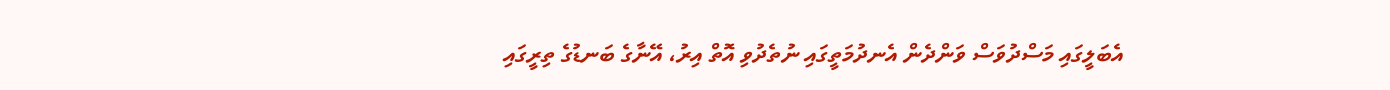އެބަލީގައި މަސްދުވަސް ވަންދެން އެނދުމަތީގައި ނުތެދުވި އޮތް އިރު، އޭނާގެ ބަނޑުގެ ތިރީގައި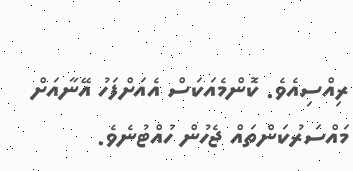ރިއްސިއެވެ. ކޮންމެއަކަސް އެއަށްފަހު އޭނާއަށް މައްސަރުކަންތައް ޖެހުން ހުއްޓުނެވެ.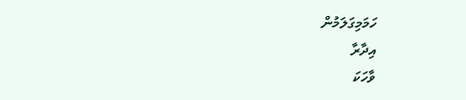ހަމަމިގަލަމުން
އިދާރާ
ވާހަކަ